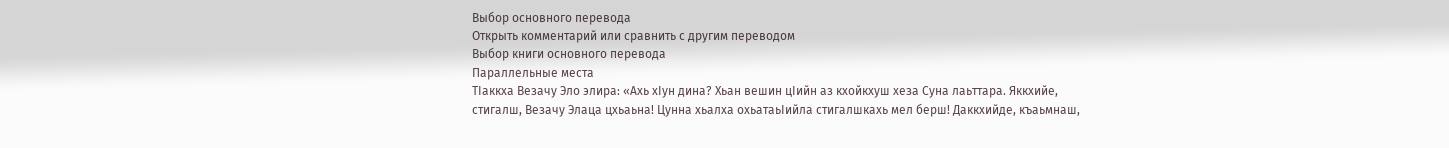Выбор основного перевода
Открыть комментарий или сравнить с другим переводом
Выбор книги основного перевода
Параллельные места
ТІаккха Везачу Эло элира: «Ахь хІун дина? Хьан вешин цІийн аз кхойкхуш хеза Суна лаьттара. Яккхийе, стигалш, Везачу Элаца цхьаьна! Цунна хьалха охьатаьІийла стигалшкахь мел берш! Даккхийде, къаьмнаш,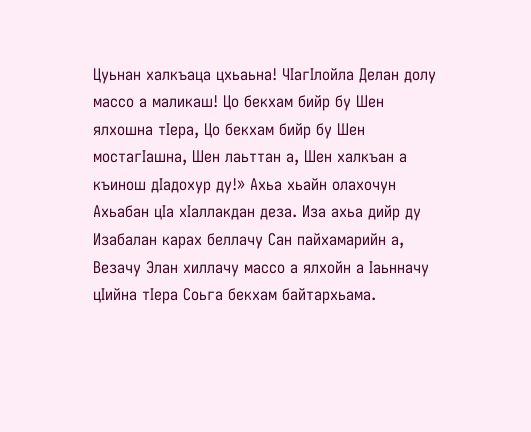Цуьнан халкъаца цхьаьна! ЧІагІлойла Делан долу массо а маликаш! Цо бекхам бийр бу Шен ялхошна тІера, Цо бекхам бийр бу Шен мостагІашна, Шен лаьттан а, Шен халкъан а къинош дІадохур ду!» Ахьа хьайн олахочун Ахьабан цІа хІаллакдан деза. Иза ахьа дийр ду Изабалан карах беллачу Сан пайхамарийн а, Везачу Элан хиллачу массо а ялхойн а Іаьнначу цІийна тІера Соьга бекхам байтархьама.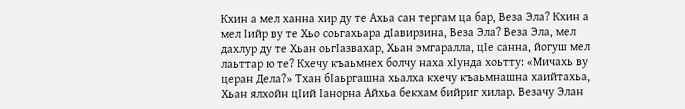Кхин а мел ханна хир ду те Ахьа сан тергам ца бар, Веза Эла? Кхин а мел Іийр ву те Хьо соьгахьара дІавирзина, Веза Эла? Веза Эла, мел дахлур ду те Хьан оьгІазвахар, Хьан эмгаралла, цІе санна, йогуш мел лаьттар ю те? Кхечу къаьмнех болчу наха хІунда хоьтту: «Мичахь ву церан Дела?» Тхан бІаьргашна хьалха кхечу къаьмнашна хаийтахьа, Хьан ялхойн цІий Іанорна Айхьа бекхам бийриг хилар. Везачу Элан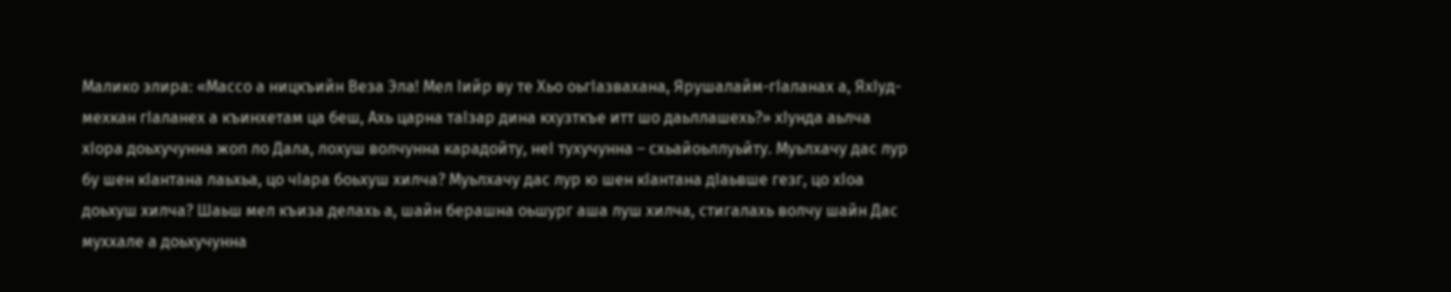Малико элира: «Массо а ницкъийн Веза Эла! Мел Іийр ву те Хьо оьгІазвахана, Ярушалайм-гІаланах а, ЯхІуд-мехкан гІаланех а къинхетам ца беш, Ахь царна таІзар дина кхузткъе итт шо даьллашехь?» хІунда аьлча хІора доьхучунна жоп ло Дала, лохуш волчунна карадойту, неІ тухучунна – схьайоьллуьйту. Муьлхачу дас лур бу шен кІантана лаьхьа, цо чІара боьхуш хилча? Муьлхачу дас лур ю шен кІантана дІаьвше гезг, цо хІоа доьхуш хилча? Шаьш мел къиза делахь а, шайн берашна оьшург аша луш хилча, стигалахь волчу шайн Дас муххале а доьхучунна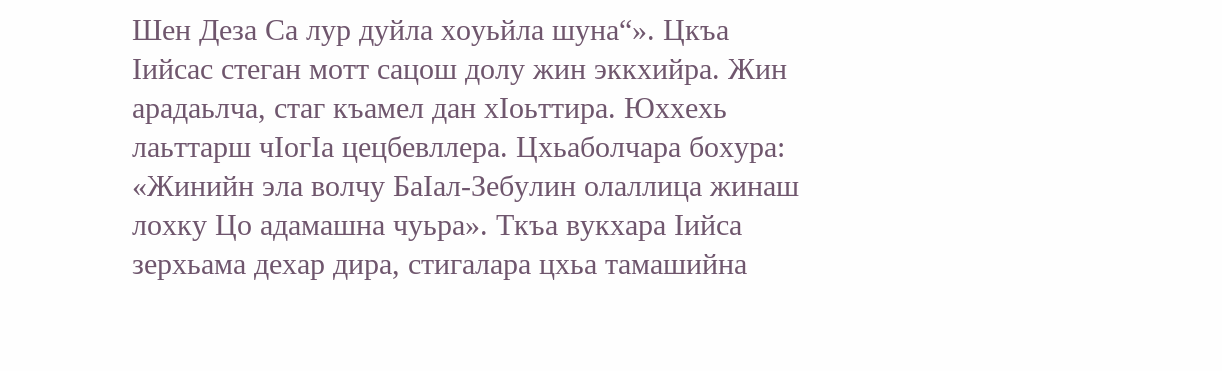Шен Деза Са лур дуйла хоуьйла шуна“». Цкъа Іийсас стеган мотт сацош долу жин эккхийра. Жин арадаьлча, стаг къамел дан хІоьттира. Юххехь лаьттарш чІогІа цецбевллера. Цхьаболчара бохура: «Жинийн эла волчу БаІал-Зебулин олаллица жинаш лохку Цо адамашна чуьра». Ткъа вукхара Іийса зерхьама дехар дира, стигалара цхьа тамашийна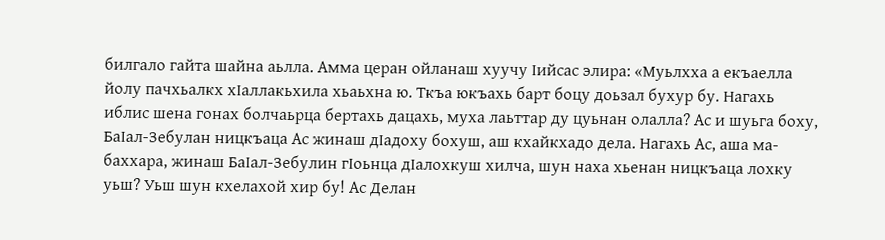билгало гайта шайна аьлла. Амма церан ойланаш хуучу Іийсас элира: «Муьлхха а екъаелла йолу пачхьалкх хІаллакьхила хьаьхна ю. Ткъа юкъахь барт боцу доьзал бухур бу. Нагахь иблис шена гонах болчаьрца бертахь дацахь, муха лаьттар ду цуьнан олалла? Ас и шуьга боху, БаІал-Зебулан ницкъаца Ас жинаш дІадоху бохуш, аш кхайкхадо дела. Нагахь Ас, аша ма-баххара, жинаш БаІал-Зебулин гІоьнца дІалохкуш хилча, шун наха хьенан ницкъаца лохку уьш? Уьш шун кхелахой хир бу! Ас Делан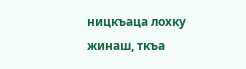ницкъаца лохку жинаш, ткъа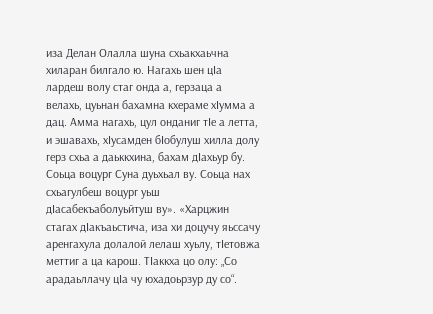иза Делан Олалла шуна схьакхаьчна хиларан билгало ю. Нагахь шен цІа лардеш волу стаг онда а, герзаца а велахь, цуьнан бахамна кхераме хІумма а дац. Амма нагахь, цул онданиг тІе а летта, и эшавахь, хІусамден бІобулуш хилла долу герз схьа а даьккхина, бахам дІахьур бу. Соьца воцург Суна дуьхьал ву. Соьца нах схьагулбеш воцург уьш дІасабекъаболуьйтуш ву». «Харцжин стагах дІакъаьстича, иза хи доцучу яьссачу аренгахула долалой лелаш хуьлу, тІетовжа меттиг а ца карош. ТІаккха цо олу: „Со арадаьллачу цІа чу юхадоьрзур ду со“.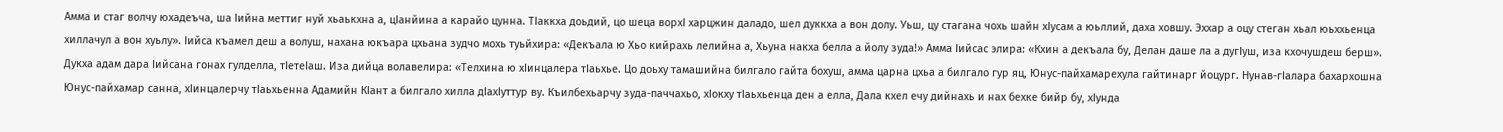Амма и стаг волчу юхадеъча, ша Іийна меттиг нуй хьаькхна а, цІанйина а карайо цунна. ТІаккха доьдий, цо шеца ворхІ харцжин даладо, шел дуккха а вон долу. Уьш, цу стагана чохь шайн хІусам а юьллий, даха ховшу. Эххар а оцу стеган хьал юьххьенца хиллачул а вон хуьлу». Іийса къамел деш а волуш, нахана юкъара цхьана зудчо мохь туьйхира: «Декъала ю Хьо кийрахь лелийна а, Хьуна накха белла а йолу зуда!» Амма Іийсас элира: «Кхин а декъала бу, Делан даше ла а дугІуш, иза кхочушдеш берш». Дукха адам дара Іийсана гонах гулделла, тІетеІаш. Иза дийца волавелира: «Телхина ю хІинцалера тІаьхье. Цо доьху тамашийна билгало гайта бохуш, амма царна цхьа а билгало гур яц, Юнус-пайхамарехула гайтинарг йоцург. Нунав-гІалара бахархошна Юнус-пайхамар санна, хІинцалерчу тІаьхьенна Адамийн КІант а билгало хилла дІахІуттур ву. Къилбехьарчу зуда-паччахьо, хІокху тІаьхьенца ден а елла, Дала кхел ечу дийнахь и нах бехке бийр бу, хІунда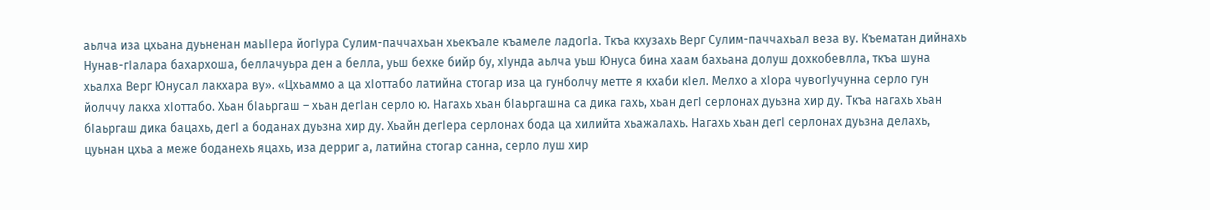аьлча иза цхьана дуьненан маьІІера йогІура Сулим-паччахьан хьекъале къамеле ладогІа. Ткъа кхузахь Верг Сулим-паччахьал веза ву. Къематан дийнахь Нунав-гІалара бахархоша, беллачуьра ден а белла, уьш бехке бийр бу, хІунда аьлча уьш Юнуса бина хаам бахьана долуш дохкобевлла, ткъа шуна хьалха Верг Юнусал лакхара ву». «Цхьаммо а ца хІоттабо латийна стогар иза ца гунболчу метте я кхаби кІел. Мелхо а хІора чувогІучунна серло гун йолччу лакха хІоттабо. Хьан бІаьргаш – хьан дегІан серло ю. Нагахь хьан бІаьргашна са дика гахь, хьан дегІ серлонах дуьзна хир ду. Ткъа нагахь хьан бІаьргаш дика бацахь, дегІ а боданах дуьзна хир ду. Хьайн дегІера серлонах бода ца хилийта хьажалахь. Нагахь хьан дегІ серлонах дуьзна делахь, цуьнан цхьа а меже боданехь яцахь, иза дерриг а, латийна стогар санна, серло луш хир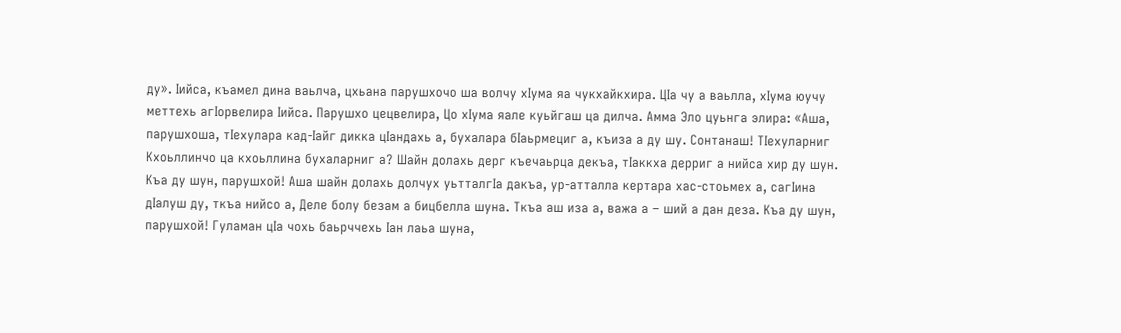ду». Іийса, къамел дина ваьлча, цхьана парушхочо ша волчу хІума яа чукхайкхира. ЦІа чу а ваьлла, хІума юучу меттехь агІорвелира Іийса. Парушхо цецвелира, Цо хІума яале куьйгаш ца дилча. Амма Эло цуьнга элира: «Аша, парушхоша, тІехулара кад-Іайг дикка цІандахь а, бухалара бІаьрмециг а, къиза а ду шу. Сонтанаш! ТІехуларниг Кхоьллинчо ца кхоьллина бухаларниг а? Шайн долахь дерг къечаьрца декъа, тІаккха дерриг а нийса хир ду шун. Къа ду шун, парушхой! Аша шайн долахь долчух уьтталгІа дакъа, ур-атталла кертара хас-стоьмех а, сагІина дІалуш ду, ткъа нийсо а, Деле болу безам а бицбелла шуна. Ткъа аш иза а, важа а – ший а дан деза. Къа ду шун, парушхой! Гуламан цІа чохь баьрччехь Іан лаьа шуна,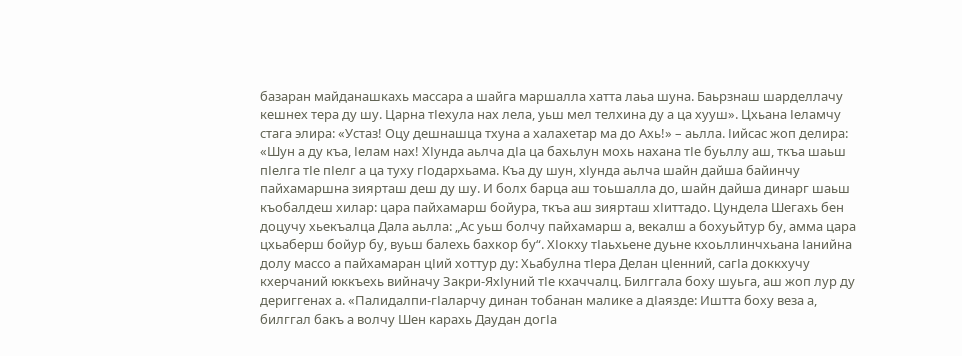базаран майданашкахь массара а шайга маршалла хатта лаьа шуна. Баьрзнаш шарделлачу кешнех тера ду шу. Царна тІехула нах лела, уьш мел телхина ду а ца хууш». Цхьана Іеламчу стага элира: «Устаз! Оцу дешнашца тхуна а халахетар ма до Ахь!» – аьлла. Іийсас жоп делира: «Шун а ду къа, Іелам нах! ХІунда аьлча дІа ца бахьлун мохь нахана тІе буьллу аш, ткъа шаьш пІелга тІе пІелг а ца туху гІодархьама. Къа ду шун, хІунда аьлча шайн дайша байинчу пайхамаршна зиярташ деш ду шу. И болх барца аш тоьшалла до, шайн дайша динарг шаьш къобалдеш хилар: цара пайхамарш бойура, ткъа аш зиярташ хІиттадо. Цундела Шегахь бен доцучу хьекъалца Дала аьлла: „Ас уьш болчу пайхамарш а, векалш а бохуьйтур бу, амма цара цхьаберш бойур бу, вуьш балехь бахкор бу“. ХІокху тІаьхьене дуьне кхоьллинчхьана Іанийна долу массо а пайхамаран цІий хоттур ду: Хьабулна тІера Делан цІенний, сагІа доккхучу кхерчаний юккъехь вийначу Закри-ЯхІуний тІе кхаччалц. Билггала боху шуьга, аш жоп лур ду дериггенах а. «Палидалпи-гІаларчу динан тобанан малике а дІаязде: Иштта боху веза а, билггал бакъ а волчу Шен карахь Даудан догІа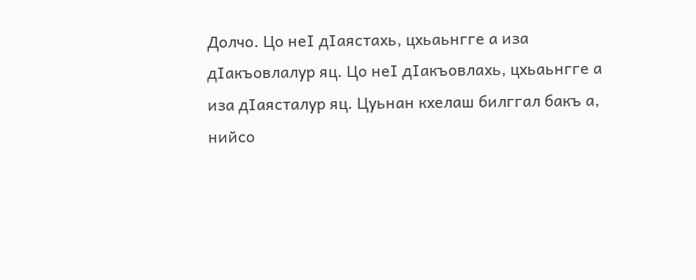Долчо. Цо неІ дІаястахь, цхьаьнгге а иза дІакъовлалур яц. Цо неІ дІакъовлахь, цхьаьнгге а иза дІаясталур яц. Цуьнан кхелаш билггал бакъ а, нийсо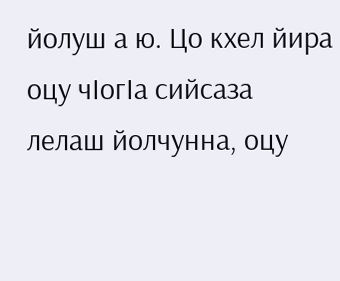йолуш а ю. Цо кхел йира оцу чІогІа сийсаза лелаш йолчунна, оцу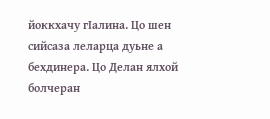йоккхачу гІалина. Цо шен сийсаза леларца дуьне а бехдинера. Цо Делан ялхой болчеран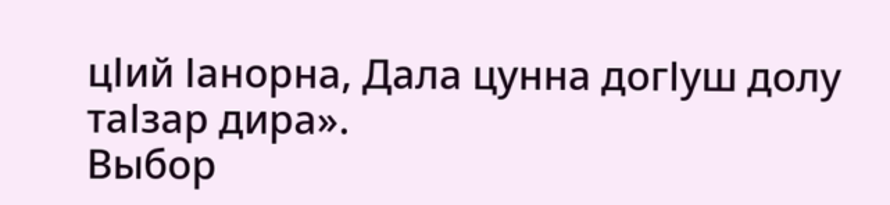цІий Іанорна, Дала цунна догІуш долу таІзар дира».
Выбор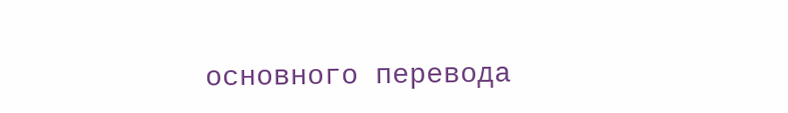основного перевода